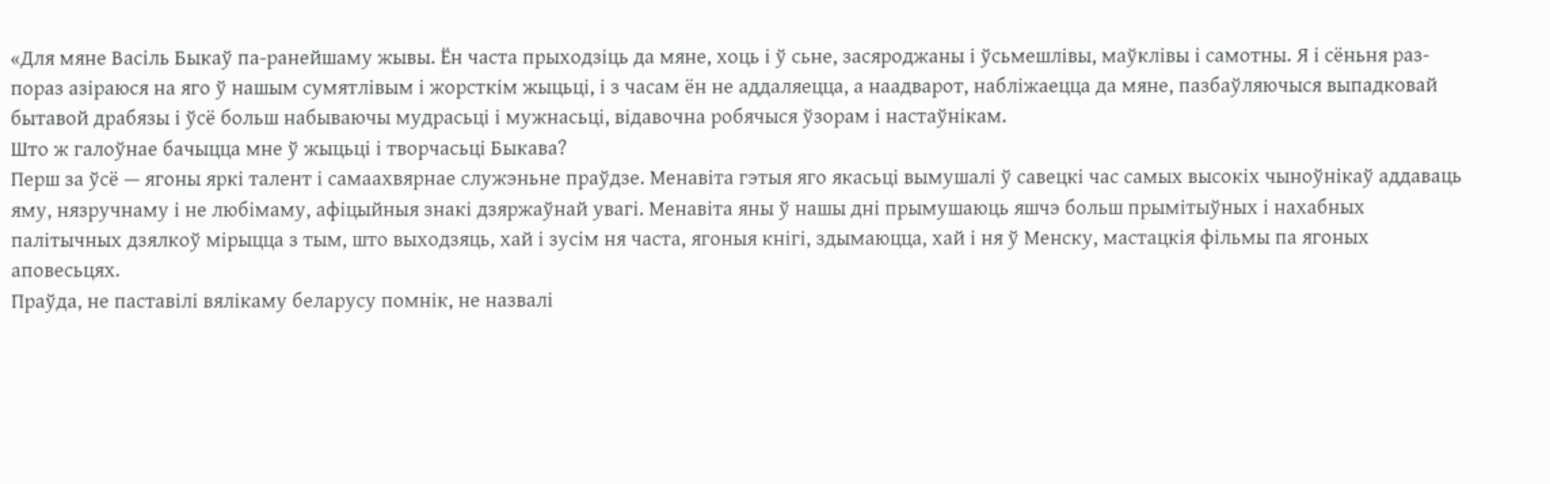«Для мяне Васіль Быкаў па-ранейшаму жывы. Ён часта прыходзіць да мяне, хоць і ў сьне, засяроджаны і ўсьмешлівы, маўклівы і самотны. Я і сёньня раз-пораз азіраюся на яго ў нашым сумятлівым і жорсткім жыцьці, і з часам ён не аддаляецца, а наадварот, набліжаецца да мяне, пазбаўляючыся выпадковай бытавой драбязы і ўсё больш набываючы мудрасьці і мужнасьці, відавочна робячыся ўзорам і настаўнікам.
Што ж галоўнае бачыцца мне ў жыцьці і творчасьці Быкава?
Перш за ўсё — ягоны яркі талент і самаахвярнае служэньне праўдзе. Менавіта гэтыя яго якасьці вымушалі ў савецкі час самых высокіх чыноўнікаў аддаваць яму, нязручнаму і не любімаму, афіцыйныя знакі дзяржаўнай увагі. Менавіта яны ў нашы дні прымушаюць яшчэ больш прымітыўных і нахабных палітычных дзялкоў мірыцца з тым, што выходзяць, хай і зусім ня часта, ягоныя кнігі, здымаюцца, хай і ня ў Менску, мастацкія фільмы па ягоных аповесьцях.
Праўда, не паставілі вялікаму беларусу помнік, не назвалі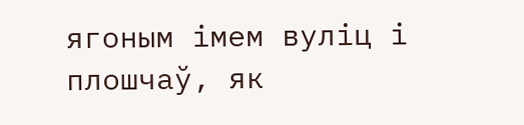ягоным імем вуліц і плошчаў, як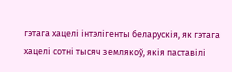гэтага хацелі інтэлігенты беларускія, як гэтага хацелі сотні тысяч землякоў, якія паставілі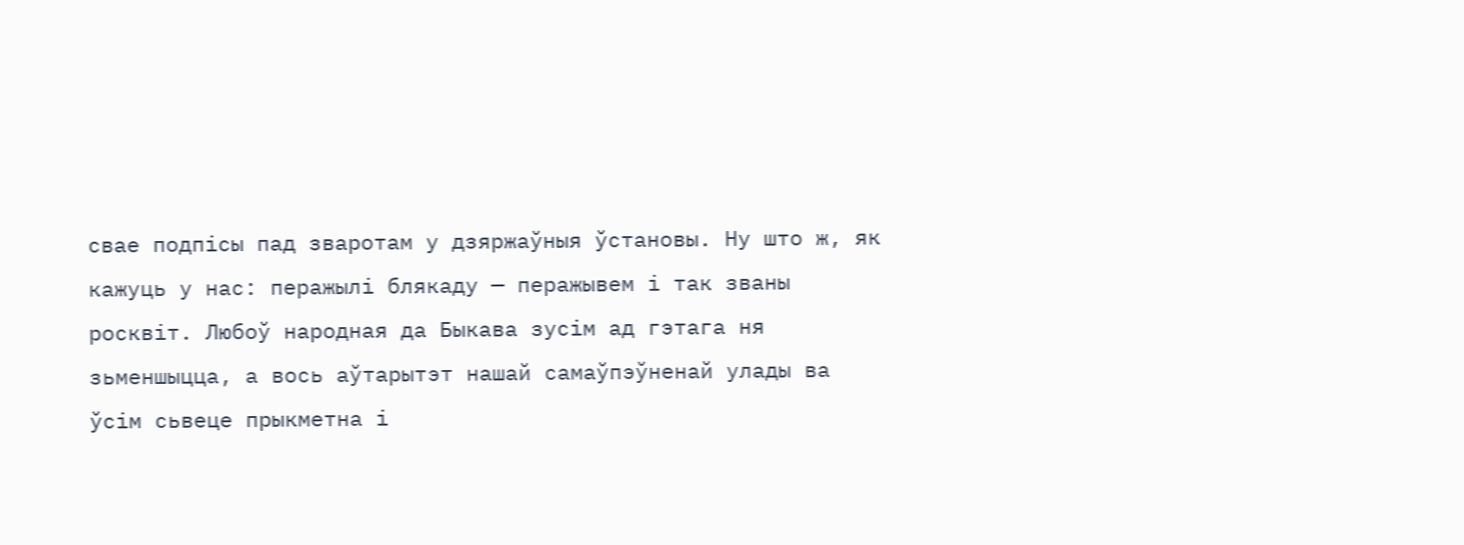свае подпісы пад зваротам у дзяржаўныя ўстановы. Ну што ж, як кажуць у нас: перажылі блякаду — перажывем і так званы росквіт. Любоў народная да Быкава зусім ад гэтага ня зьменшыцца, а вось аўтарытэт нашай самаўпэўненай улады ва ўсім сьвеце прыкметна і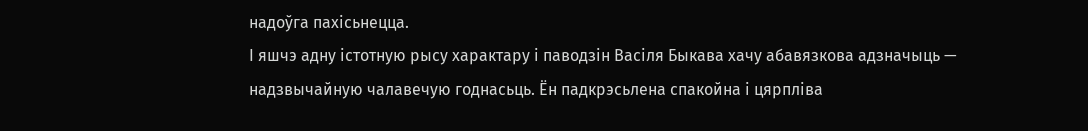надоўга пахісьнецца.
І яшчэ адну істотную рысу характару і паводзін Васіля Быкава хачу абавязкова адзначыць — надзвычайную чалавечую годнасьць. Ён падкрэсьлена спакойна і цярпліва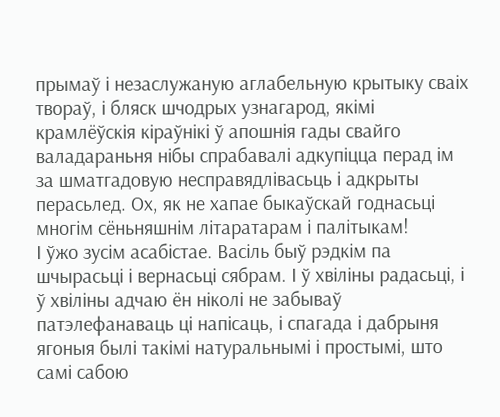прымаў і незаслужаную аглабельную крытыку сваіх твораў, і бляск шчодрых узнагарод, якімі крамлёўскія кіраўнікі ў апошнія гады свайго валадараньня нібы спрабавалі адкупіцца перад ім за шматгадовую несправядлівасьць і адкрыты перасьлед. Ох, як не хапае быкаўскай годнасьці многім сёньняшнім літаратарам і палітыкам!
І ўжо зусім асабістае. Васіль быў рэдкім па шчырасьці і вернасьці сябрам. І ў хвіліны радасьці, і ў хвіліны адчаю ён ніколі не забываў патэлефанаваць ці напісаць, і спагада і дабрыня ягоныя былі такімі натуральнымі і простымі, што самі сабою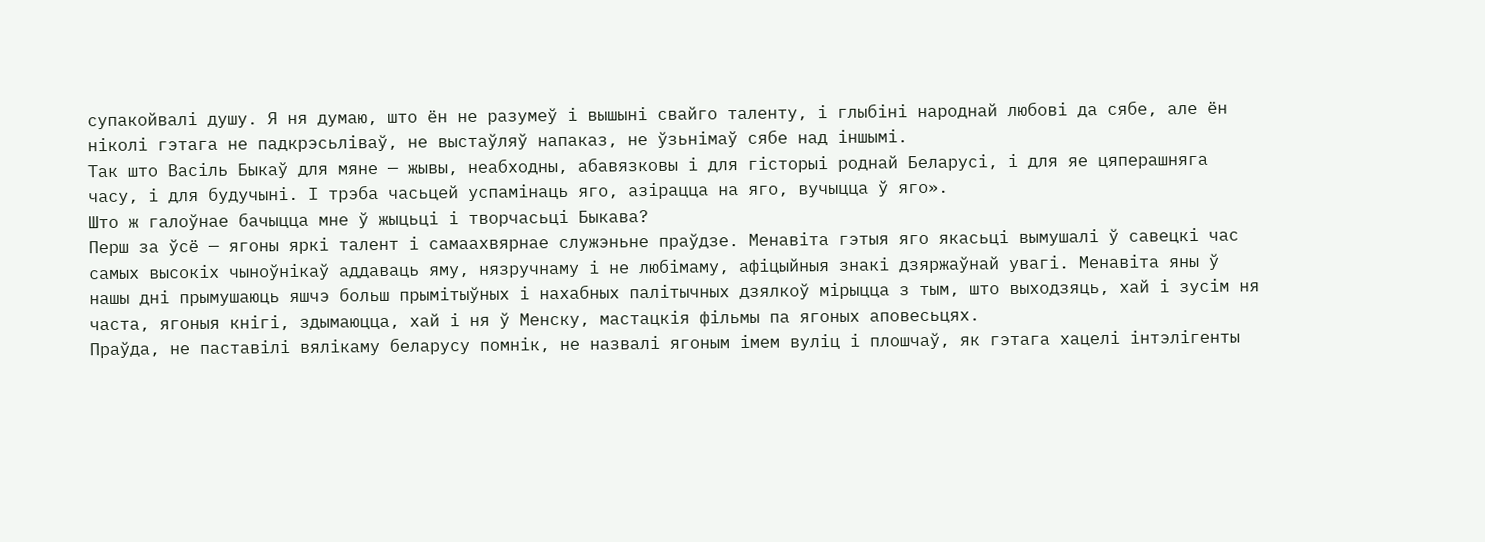супакойвалі душу. Я ня думаю, што ён не разумеў і вышыні свайго таленту, і глыбіні народнай любові да сябе, але ён ніколі гэтага не падкрэсьліваў, не выстаўляў напаказ, не ўзьнімаў сябе над іншымі.
Так што Васіль Быкаў для мяне — жывы, неабходны, абавязковы і для гісторыі роднай Беларусі, і для яе цяперашняга часу, і для будучыні. І трэба часьцей успамінаць яго, азірацца на яго, вучыцца ў яго».
Што ж галоўнае бачыцца мне ў жыцьці і творчасьці Быкава?
Перш за ўсё — ягоны яркі талент і самаахвярнае служэньне праўдзе. Менавіта гэтыя яго якасьці вымушалі ў савецкі час самых высокіх чыноўнікаў аддаваць яму, нязручнаму і не любімаму, афіцыйныя знакі дзяржаўнай увагі. Менавіта яны ў нашы дні прымушаюць яшчэ больш прымітыўных і нахабных палітычных дзялкоў мірыцца з тым, што выходзяць, хай і зусім ня часта, ягоныя кнігі, здымаюцца, хай і ня ў Менску, мастацкія фільмы па ягоных аповесьцях.
Праўда, не паставілі вялікаму беларусу помнік, не назвалі ягоным імем вуліц і плошчаў, як гэтага хацелі інтэлігенты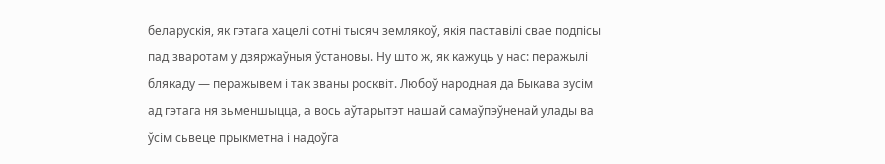беларускія, як гэтага хацелі сотні тысяч землякоў, якія паставілі свае подпісы пад зваротам у дзяржаўныя ўстановы. Ну што ж, як кажуць у нас: перажылі блякаду — перажывем і так званы росквіт. Любоў народная да Быкава зусім ад гэтага ня зьменшыцца, а вось аўтарытэт нашай самаўпэўненай улады ва ўсім сьвеце прыкметна і надоўга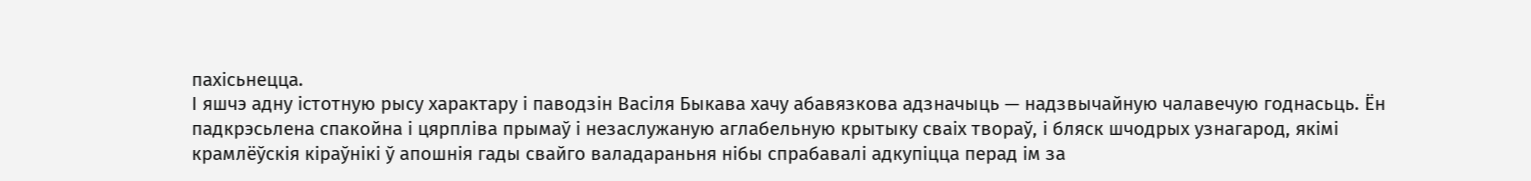пахісьнецца.
І яшчэ адну істотную рысу характару і паводзін Васіля Быкава хачу абавязкова адзначыць — надзвычайную чалавечую годнасьць. Ён падкрэсьлена спакойна і цярпліва прымаў і незаслужаную аглабельную крытыку сваіх твораў, і бляск шчодрых узнагарод, якімі крамлёўскія кіраўнікі ў апошнія гады свайго валадараньня нібы спрабавалі адкупіцца перад ім за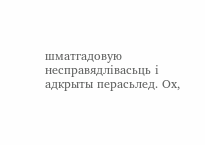шматгадовую несправядлівасьць і адкрыты перасьлед. Ох,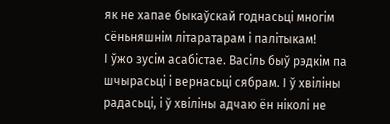як не хапае быкаўскай годнасьці многім сёньняшнім літаратарам і палітыкам!
І ўжо зусім асабістае. Васіль быў рэдкім па шчырасьці і вернасьці сябрам. І ў хвіліны радасьці, і ў хвіліны адчаю ён ніколі не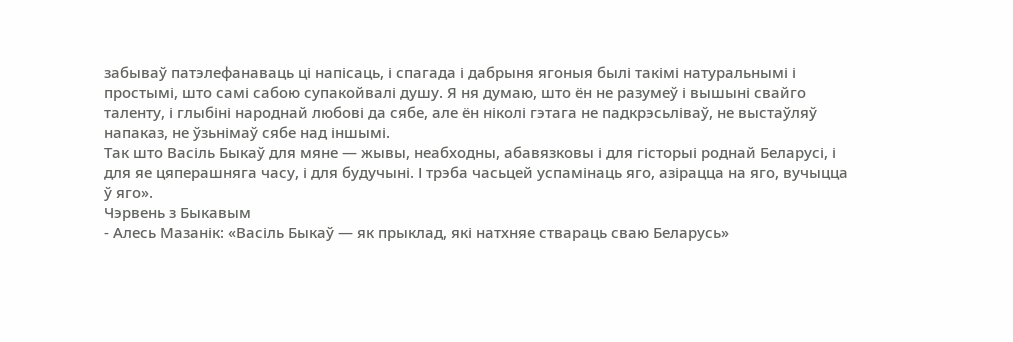забываў патэлефанаваць ці напісаць, і спагада і дабрыня ягоныя былі такімі натуральнымі і простымі, што самі сабою супакойвалі душу. Я ня думаю, што ён не разумеў і вышыні свайго таленту, і глыбіні народнай любові да сябе, але ён ніколі гэтага не падкрэсьліваў, не выстаўляў напаказ, не ўзьнімаў сябе над іншымі.
Так што Васіль Быкаў для мяне — жывы, неабходны, абавязковы і для гісторыі роднай Беларусі, і для яе цяперашняга часу, і для будучыні. І трэба часьцей успамінаць яго, азірацца на яго, вучыцца ў яго».
Чэрвень з Быкавым
- Алесь Мазанік: «Васіль Быкаў — як прыклад, які натхняе ствараць сваю Беларусь»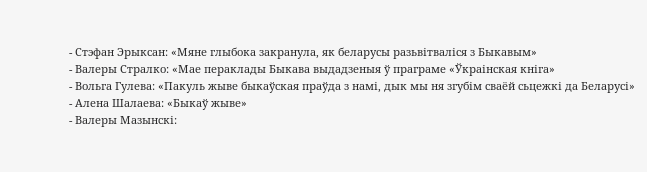- Стэфан Эрыксан: «Мяне глыбока закранула, як беларусы разьвітваліся з Быкавым»
- Валеры Стралко: «Мае пераклады Быкава выдадзеныя ў праграме «Ўкраінская кніга»
- Вольга Гулева: «Пакуль жыве быкаўская праўда з намі, дык мы ня згубім сваёй сьцежкі да Беларусі»
- Алена Шалаева: «Быкаў жыве»
- Валеры Мазынскі: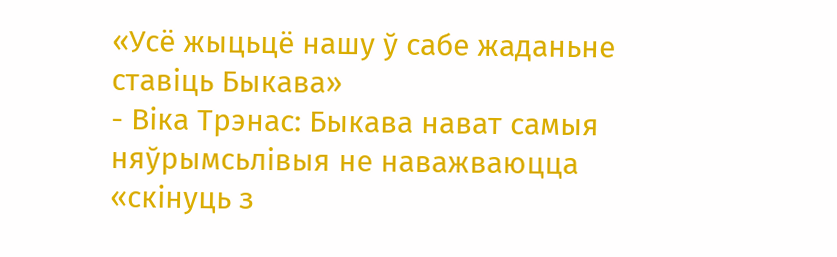«Усё жыцьцё нашу ў сабе жаданьне ставіць Быкава»
- Віка Трэнас: Быкава нават самыя няўрымсьлівыя не наважваюцца «скінуць з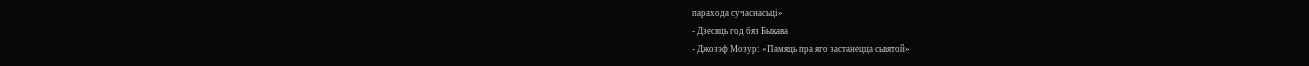парахода сучаснасьці»
- Дзесяць год бяз Быкава
- Джозэф Мозур: «Памяць пра яго застанецца сьвятой»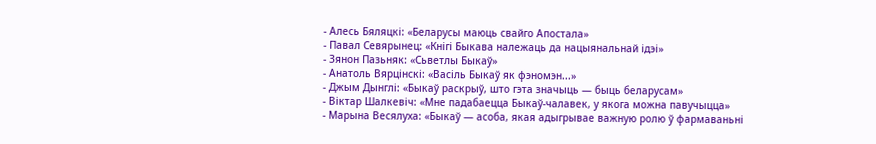- Алесь Бяляцкі: «Беларусы маюць свайго Апостала»
- Павал Севярынец: «Кнігі Быкава належаць да нацыянальнай ідэі»
- Зянон Пазьняк: «Сьветлы Быкаў»
- Анатоль Вярцінскі: «Васіль Быкаў як фэномэн...»
- Джым Дынглі: «Быкаў раскрыў, што гэта значыць — быць беларусам»
- Віктар Шалкевіч: «Мне падабаецца Быкаў-чалавек, у якога можна павучыцца»
- Марына Весялуха: «Быкаў — асоба, якая адыгрывае важную ролю ў фармаваньні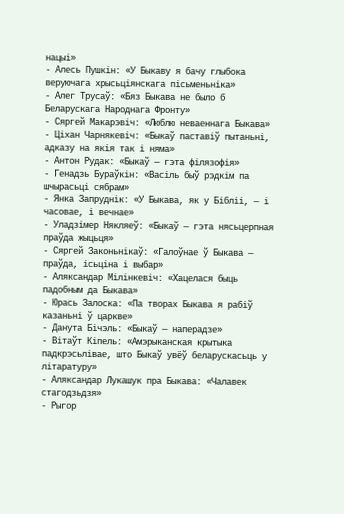нацыі»
- Алесь Пушкін: «У Быкаву я бачу глыбока веруючага хрысьціянскага пісьменьніка»
- Алег Трусаў: «Бяз Быкава не было б Беларускага Народнага Фронту»
- Сяргей Макарэвіч: «Люблю неваеннага Быкава»
- Ціхан Чарнякевіч: «Быкаў паставіў пытаньні, адказу на якія так і няма»
- Антон Рудак: «Быкаў — гэта філязофія»
- Генадзь Бураўкін: «Васіль быў рэдкім па шчырасьці сябрам»
- Янка Запруднік: «У Быкава, як у Бібліі, — і часовае, і вечнае»
- Уладзімер Някляеў: «Быкаў — гэта нясьцерпная праўда жыцьця»
- Сяргей Законьнікаў: «Галоўнае ў Быкава — праўда, ісьціна і выбар»
- Аляксандар Мілінкевіч: «Хацелася быць падобным да Быкава»
- Юрась Залоска: «Па творах Быкава я рабіў казаньні ў царкве»
- Данута Бічэль: «Быкаў — наперадзе»
- Вітаўт Кіпель: «Амэрыканская крытыка падкрэсьлівае, што Быкаў увёў беларускасьць у літаратуру»
- Аляксандар Лукашук пра Быкава: «Чалавек стагодзьдзя»
- Рыгор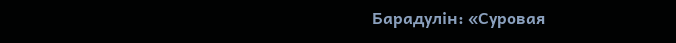Барадулін: «Суровая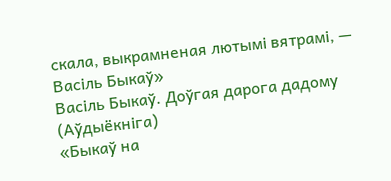скала, выкрамненая лютымі вятрамі, — Васіль Быкаў»
Васіль Быкаў. Доўгая дарога дадому (Аўдыёкніга)
«Быкаў на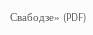Свабодзе» (PDF)